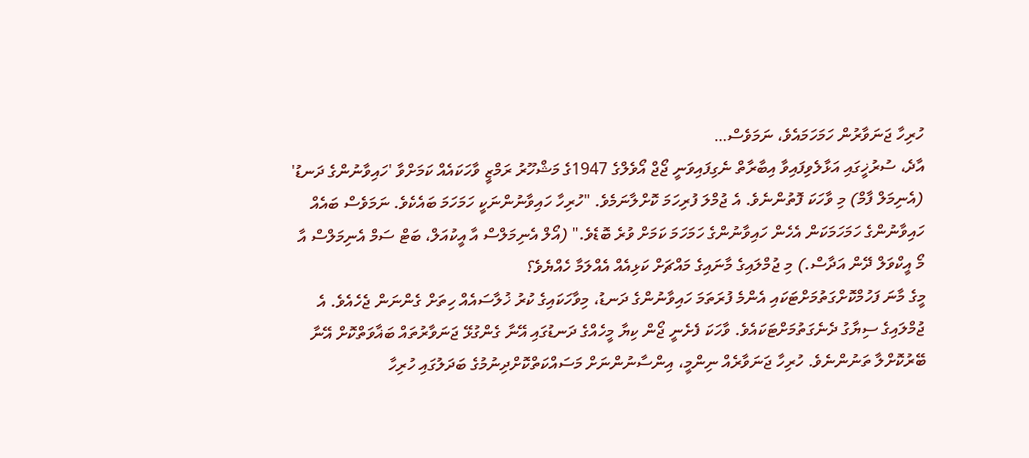ހުރިހާ ޖަނަވާރުން ހަމަހަމައެވެ، ނަމަވެސް…
އާދެ، ސުރުޚީގައި އަޅާލެވިފައިވާ އިބާރާތް ނެގިފައިވަނީ ޖޯޖް އޯވެލްގެ 1947ގެ މަޝްހޫރު ރަމްޒީ ވާހަކައެއް ކަމަށްވާ 'ހައިވާނުންގެ ދަނޑު' (އެނިމަލް ފާމް) މި ވާހަކަ ފޮތުންނެވެ. އެ ޖުމްލަ ފުރިހަމަ ކޮށްލާނަމެވެ. "ހުރިހާ ހައިވާނުންނަކީ ހަމަހަމަ ބައެކެވެ. ނަމަވެސް ބައެއް ހައިވާނުންގެ ހަމަހަމަކަން އެހެން ހައިވާނުންގެ ހަމަހަމަ ކަމަށް ވުރެ ބޮޑެވެ." (އޯލް އެނިމަލްސް އާ އީކުއަލް، ބަޓް ސަމް އެނިމަލްސް އާ މޯ އީކްވަލް ދޭން އަދާސް.) މި ޖުމްލައިގެ މާނައިގެ މައްޗަށް ކަޅިއެއް އެއްލަމާ ހެއްޔެވެ؟
މީގެ މާނަ ފަހުމްކޮށްގަތުމަށްޓަކައި އެންމެ ފުރަތަމަ ހައިވާނުންގެ ދަނޑު، މިވާހަކައިގެ ކުރު ޚުލާސައެއް ހިތަށް ގެންނަން ޖެހެއެވެ. އެ ޖުމްލައިގެ ސިޔާގު ދެނެގަތުމަށްޓަކައެވެ. ވާހަކަ ފެށެނީ ޖޯން ކިޔާ މީހެއްގެ ދަނޑުގައި އޭނާ ގެންގުޅޭ ޖަނަވާރުތައް ބަޣާވަތްކޮށް އޭނާ ބޭރުކޮށްލާ ތަނުންނެވެ. ހުރިހާ ޖަނަވާރެއް ނިންމީ، އިންސާނުންނަށް މަސައްކަތްކޮށްދިނުމުގެ ބަދަލުގައި ހުރިހާ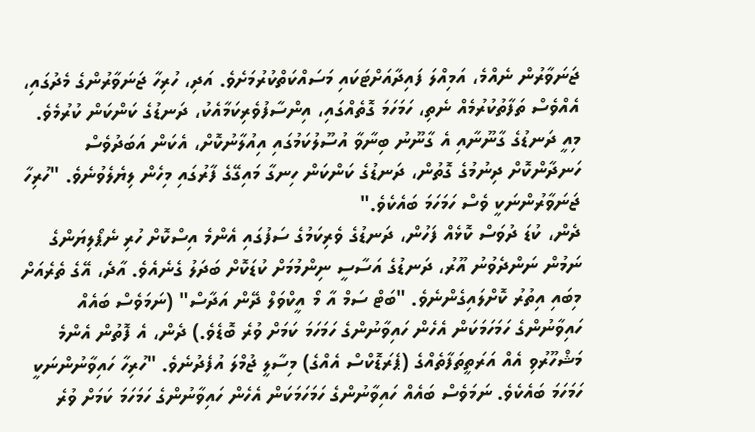ޖަނަވާރުން ނެއްމެ، އަމިއްލަ ފައިދާއަށްޓަކައި މަސައްކަތްކުރުމަށެވެ. އަދި، ހުރިހާ ޖަނަވާރުންގެ މެދުގައި، އެއްވެސް ތަފާތުކުރުމެއް ނެތި، ހަމަހަމަ ގޮތެއްގައި، އިންސާފުވެރިކަމާއެކު، ދަނޑުގެ ކަންކަން ކުރުމެވެ. މިއީ ދަނޑުގެ ގާނޫނާއި އެ ގާނޫނު ބިނާވާ އުސޫލުކަމުގައި އިއުލާނުކޮށް، އެކަން އަބަދުވެސް ހަނދާންކޮށް ދިނުމުގެ ގޮތުން، ދަނޑުގެ ކަންކަން ހިނގާ މައިގޭގެ ފާރުގައި މިހެން ލިޔެލެވުނެވެ. "ހުރިހާ ޖަނަވާރުންނަކީ ވެސް ހަމަހަމަ ބައެކެވެ."
ދެން، ކުޑަ ދުވަސް ކޮޅެއް ފަހުން، ދަނޑުގެ ވެރިކަމުގެ ސަފުގައި އެންމެ އިސްކޮށް ހުރި ނެޕޯލިޔަންގެ ނަމުން ނަންދެވުނު އޫރު، ދަނޑުގެ އަސާސީ ނިންމުމަށް ކުޑަކޮށް ބަދަލު ގެނެއެވެ. އާދެ، އޭގެ ތެރެއަށް މިބައި އިތުރު ކޮށްލައިގެންނެވެ. "ބަޓް ސަމް އާ މޯ އީކްވަލް ދޭން އަދާސް" (ނަމަވެސް ބައެއް ހައިވާނުންގެ ހަމަހަމަކަން އެހެން ހައިވާނުންގެ ހަމަހަމަ ކަމަށް ވުރެ ބޮޑެވެ.) ދެން، އެ ފޮތުން އެންމެ މަޝްހޫރުވި އެއް އަރަތީތަފާތެއްގެ (ޕެރަޑޮކްސް އެއްގެ) މިސާލީ ޖުމްލަ އުފެދުނެވެ. "ހުރިހާ ހައިވާނުންނަކީ ހަމަހަމަ ބައެކެވެ. ނަމަވެސް ބައެއް ހައިވާނުންގެ ހަމަހަމަކަން އެހެން ހައިވާނުންގެ ހަމަހަމަ ކަމަށް ވުރެ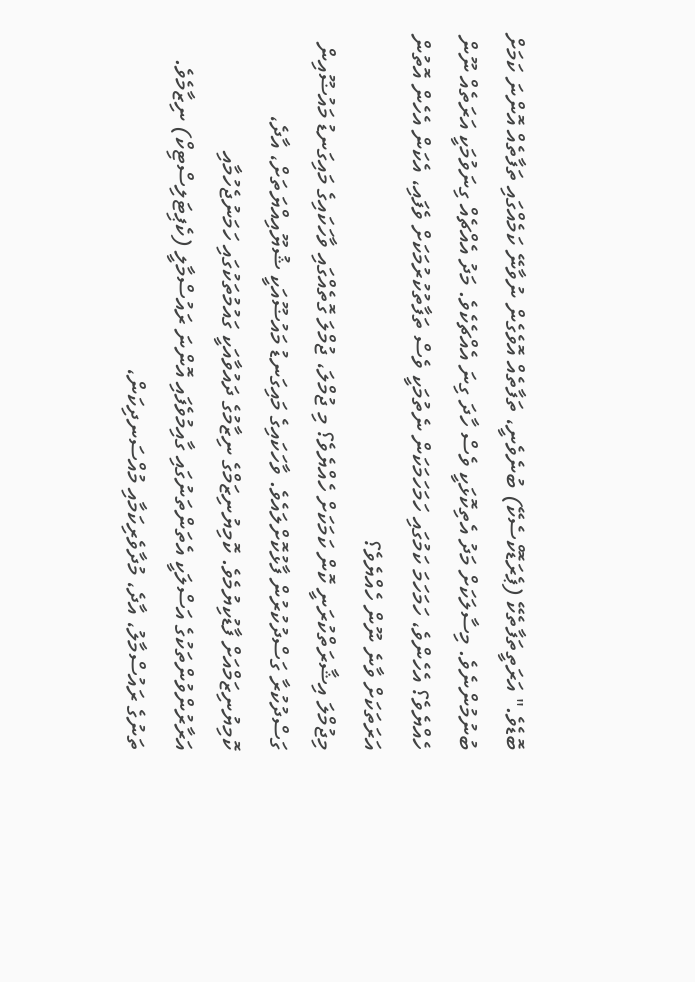ބޮޑެވެ." އަރަތީތަފާތެކޭ (ޕެރަޑޮކްސެކޭ) ބުނެވެނީ، ތަފާތެއް އޮވެގެން ނުވާނޭ ކަމެއްގައި ތަފާތެއް އޮންނަ ކަމަށް ބުނުމުންނެވެ. މިސާލަކަށް މަދު އެތިކޮޅަކީ ވެސް ހާދަ ގިނަ އެއްޗެކެވެ. މަދު އެއްޗެއް ގިނަވުމަކީ އަރަތެއް ނޫން ހެއްޔެވެ؟ އެހެންވެ، ހަމަހަމަ ކަމުގައި ހަމަހަމަކަން ނެތުމަކީ ވެސް ތަފާތުކުރުމަކަށް ވެފައި، އެކަން އެހެން އޮތުން އަރަތަކަށް ވާނެ ނޫން ހެއްޔެވެ؟
މިޖުމްލަ އިޝާރަތްކުރަނީ ކޮން ކަމަކަށް ހެއްޔެވެ؟ މި ޖުމްލަ، ޖުމްލަ ގޮތެއްގައި ވާހަކައިގެ މައިގަނޑު މައުޟޫއިން ގަސްދުކުރާ ގަސްދުކުރުން ފާޅުކޮށްލައެވެ. ވާހަކައިގެ މައިގަނޑު މައުޟޫއަކީ ޝުޔޫއިއްޔަތަށް، އާދެ، ކޮމިޔުނިޒަމްއަށް ފާޑުކިޔުމެވެ. ކޮމިޔުނިޒަމްގެ ނިޒާމުގެ ދައުވާއަކީ ގައުމުތަކުގައި ހަމަނުޖެހުމާއި އަރާރުންވުންތަކުގެ އަސްލަކީ އެތަންތަނުގައި ގާއިމުވެފައި އޮންނަ ރައުސްމާލީ (ކެޕިޓަލިސްޓިކް) ނިޒާމެވެ. ތަނުގެ ރައުސްމާލު، އާދެ، މުދާވެރިކަމާއި މުއްސަނދިކަން،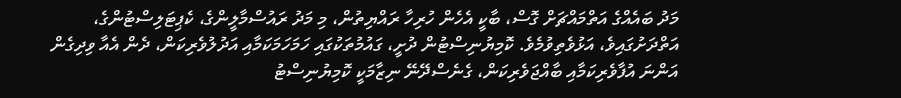މަދު ބައެއްގެ އަތްމައްޗަށް ގޮސް، ބާކީ އެހެން ހުރިހާ ރައްޔިތުން، މި މަދު ރައުސްމާލީންގެ، ކެޕިޓަލިސްޓުންގެ، އަތްދަށުގައިވެ، އަޅުވެތިވުމެވެ. ކޮމިޔުނިސްޓުން ދުށީ، ގައުމުތަކުގައި ހަމަހަމަކަމާއި އަދުލުވެރިކަން، ދެން އެއާ ވިދިގެން އަންނަ އުފާވެރިކަމާއި ބާއްޖަވެރިކަން، ގެނެސްދޭނޭ ނިޒާމަކީ ކޮމިޔުނިސްޓު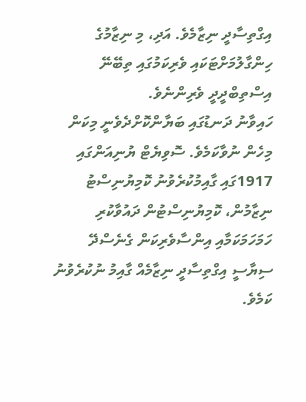އިގްތިސާދީ ނިޒާމެވެ. އަދި، މި ނިޒާމުގެ ހިންގާލުމަށްޓަކައި ވެރިކަމުގައި ތިބޭނޭ އިސްތިބްދީދީ ވެރިންނެވެ.
ހައިވާނު ދަނޑުގައި ބަޔާންކޮށްދެވެނީ މިކަން މިހެން ނުވާކަމެވެ. ސޮވިޔެޓް ޔުނިއަންގައި 1917ގައި ގާއިމުކުރެވުނު ކޮމިޔުނިސްޓު ނިޒާމުން، ކޮމިޔުނިސްޓުން ދައުވާކުރި ހަމަހަމަކަމާއި އިންސާވެރިކަން ގެނެސްދޭ ސިޔާސީ އިގްތިސާދީ ނިޒާމެއް ގާއިމު ނުކުރެވުނު ކަމެވެ.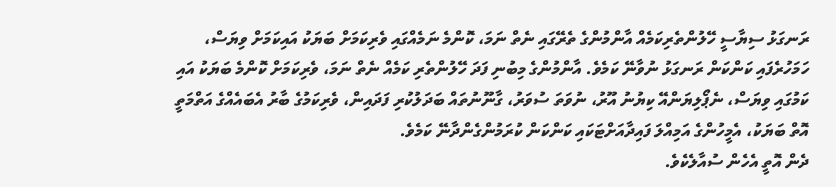ރަނގަޅު ސިޔާސީ ހޭލުންތެރިކަމެއް އާންމުންގެ ތެރޭގައި ނެތް ނަމަ، ކޮންމެ ނަމެއްގައި ވެރިކަމަށް ބަޔަކު އައިކަމަށް ވިޔަސް، ހަމަހުރެފައި ކަންކަން ރަނގަޅު ނުވާނޭ ކަމެވެ. އާންމުންގެ މިބުނި ފަދަ ހޭލުންތެރި ކަމެއް ނެތް ނަމަ، ވެރިކަމަށް ކޮންމެ ބަޔަކު އައި ކަމުގައި ވިޔަސް، ނެޕޯލިޔަންއޭ ކިޔުނު އޫރު، ނުވަތަ ސުވަރު، ގާނޫނުތައް ބަދަލުކުރި ފަދައިން، ވެރިކަމުގެ ބާރު އެބައެއްގެ އަތްމަތީ އޮތް ބަޔަކު، އެމީހުންގެ އަމިއްލަ ފައިދާއަށްޓަކައި ކަންކަން ކުރަމުންގެންދާނޭ ކަމެވެ.
ދެން އޮތީ އެހެން ސުއާލެކެވެ.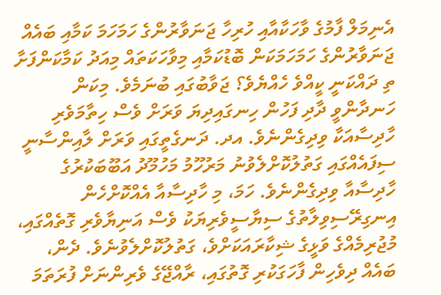އެނިމަލް ފާމުގެ ވާހަކާއާއި ހުރިހާ ޖަނަވާރުންގެ ހަމަހަމަ ކަމާއި ބައެއް ޖަނަވާރުންގެ ހަމަހަމަކަން ބޮޑުކަމާއި މިވާހަކަތައް މިއަދު ކަމާކަންފަށާ ތި ދައްކަނީ ކީއްވެ ހެއްޔެވެ؟ ޖަވާބުގައި ބުނަމެވެ. މިކަން ހަނދާންވީ ދާދި ފަހުން ހިނގައިދިޔަ ވަރަށް ވެސް ހިތާމަވެރި ހާދިސާއަކާ ވިދިގެންނެވެ. އދ. ދަނގެތީގައި ވަރަށް ލާއިންސާނީ ސިފައެއްގައި ގަތުލުކޮށްލެވުނު މަރުހޫމު މަހުމޫދު އަބޫބަކުރުގެ ހާދިސާއާ ވިދިގެންނެވެ. ހަމަ، މި ހާދިސާއާ އެއްކޮށްހެން އިނގިރޭސިވިލާތުގެ ސިޔާސީވެރިޔަކު ވެސް އަނިޔާވެރި ގޮތެއްގައި، މުޖުރިމެއްގެ ވަޅީގެ ޝިކާރައަކަށްވެ، ގަތުލުކޮށްލެވުނެވެ. ދެން، ބައެއް ދިވެހިން ފާހަގަކުރި ގޮތުގައި، ރާއްޖޭގެ ވެރިންނަށް ފުރަތަމަ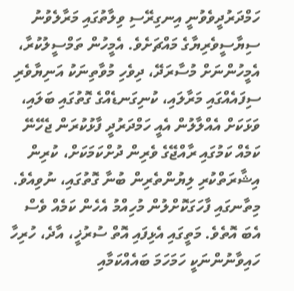ހަމްދަރުދީވެވުނީ އިނގިރޭސި ވިލާތުގައި މަރާލެވުނު ސިޔާސީވެރިޔާގެ މައްޗަށެވެ. އެމީހުން ތަމްސީލުކުރާ، އެމީހުންނަށް މުސާރަދޭ، ދިވެހި މުވާތިނަކު އަނިޔާވެރި ސިފައެއްގައި މަރާލައި، ކުނިގަނޑެއްގެ ގޮތުގައި ބަލައި، ވަޅަކަށް އެއްލާލުން އެއީ ހަމްދަރުދީ ފާޅުކުރަން ޖެހޭނޭ ކަމެއް ކަމުގައި ރާއްޖޭގެ ވެރިން ދުށްކަމަކަށް، ކުރިން އިޝާރަތްކުރި ލިޔުންތެރިން ބުނާ ގޮތުގައި، ނުވިއެވެ.
މިތާނގައި ފާހަގަކޮށްލުން މުހިއްމު އެހެން ކަމެއް ވެސް އެބަ އޮތެވެ. މަތީގައި އެޅިފައި އޮތް ސުރުޚީ، އާދެ، ހުރިހާ ހައިވާނުންނަކީ ހަމަހަމަ ބައެއްކަމާއި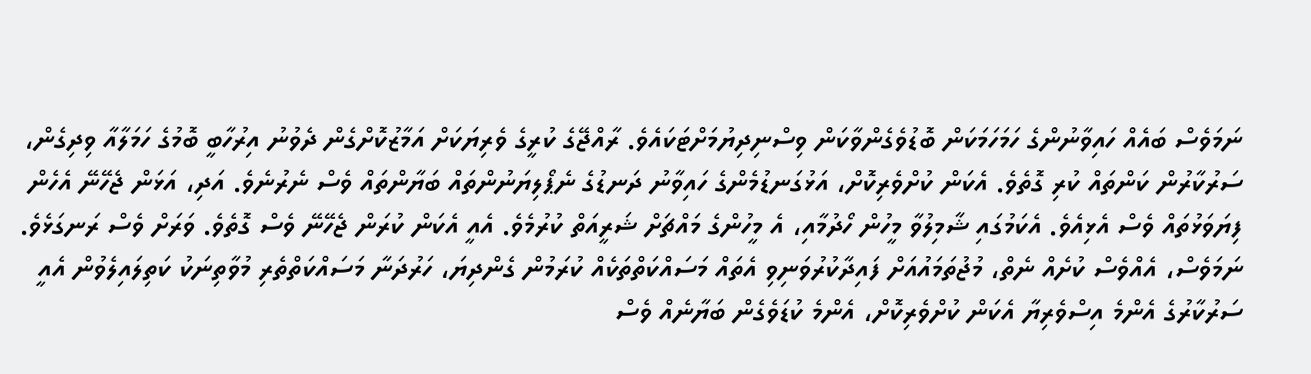ނަމަވެސް ބައެއް ހައިވާނުންގެ ހަމަހަމަކަން ބޮޑުވެގެންވާކަން ވިސްނިދިޔުމަށްޓަކައެވެ. ރާއްޖޭގެ ކުރީގެ ވެރިޔަކަށް އަމާޒުކޮށްގެން ދެވުނު އިރުހާބީ ބޮމުގެ ހަމަލާއާ ވިދިގެން، ސަރުކާރުން ކަންތައް ކުރި ގޮތެވެ. އެކަން ކުށްވެރިކޮށް، އަޅުގަނޑުމެންގެ ހައިވާނު ދަނޑުގެ ނެޕޯލިޔަނުންތައް ބަޔާންތައް ވެސް ނެރުނެވެ. އަދި، އަޅަން ޖެހޭނޭ އެހެން ފިޔަވަޅުތައް ވެސް އެޅިއެވެ. އެކަމުގައި ޝާމިލުވާ މީހުން ހޯދުމާއި، އެ މީހުންގެ މައްޗަށް ޝަރީއަތް ކުރުމެވެ. އެއީ އެކަން ކުރަން ޖެހޭނޭ ވެސް ގޮތެވެ. ވަރަށް ވެސް ރަނގަޅެވެ. ނަމަވެސް، އެއްވެސް ކުށެއް ނެތް، މުޖުތަމައުއަށް ފައިދާކުރުވަނިވި އެތައް މަސައްކަތްތަކެއް ކުރަމުން ގެންދިޔަ، ހަރުދަނާ މަސައްކަތްތެރި މުވާތިނަކު ކަތިލައިލެވުން އެއީ ސަރުކާރުގެ އެންމެ އިސްވެރިޔާ އެކަން ކުށްވެރިކޮށް، އެންމެ ކުޑަވެގެން ބަޔާނެއް ވެސް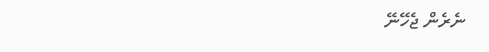ނެރެން ޖެހޭނޭ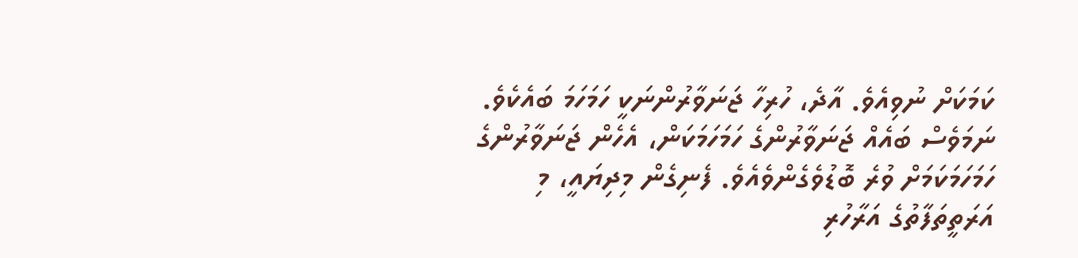ކަމަކަށް ނުވިއެވެ. އާދެ، ހުރިހާ ޖަނަވާރުންނަކީ ހަމަހަމަ ބައެކެވެ. ނަމަވެސް ބައެއް ޖަނަވާރުންގެ ހަމަހަމަކަން، އެހެން ޖަނަވާރުންގެ ހަމަހަމަކަމަށް ވުރެ ބޮޑުވެގެންވެއެވެ. ފެނިގެން މިދިޔައީ، މި އަރަތީތަފާތުގެ އަރާހުރި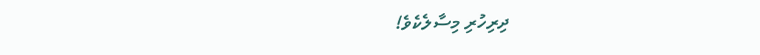ދިރިހުރި މިސާލެކެވެ!